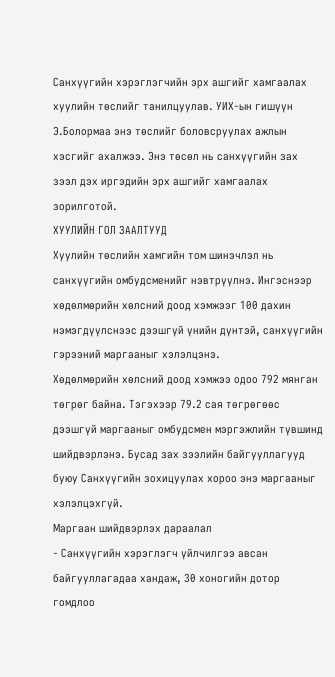Санхүүгийн хэрэглэгчийн эрх ашгийг хамгaaлax хуулийн төслийг танилцуулав. УИХ-ын гишүүн Э.Болормаа энэ төслийг боловсруулах ажлын хэсгийг ахалжээ. Энэ төсөл нь санхүүгийн зах зээл дэх иргэдийн эрх ашгийг хамгаалах зорилготой.
ХУУЛИЙН ГОЛ ЗААЛТУУД
Хуулийн төслийн хамгийн том шинэчлэл нь санхүүгийн омбудсменийг нэвтрүүлнэ. Ингэснээр хөдөлмөрийн хөлсний доод хэмжээг 100 дахин нэмэгдүүлснээс дээшгүй үнийн дүнтэй, санхүүгийн гэрээний маргааныг хэлэлцэнэ.
Хөдөлмөрийн хөлсний доод хэмжээ одоо 792 мянган төгрөг байна. Тэгэхээр 79.2 сая төгрөгөөс дээшгүй маргааныг омбудсмен мэргэжлийн түвшинд шийдвэрлэнэ. Бусад зах зээлийн байгууллагууд буюу Санхүүгийн зохицуулах хороо энэ маргааныг хэлэлцэхгүй.
Маргаан шийдвэрлэх дараалал
- Санхүүгийн хэрэглэгч үйлчилгээ авсан байгууллагадаа хандаж, 30 хоногийн дотор гомдлоо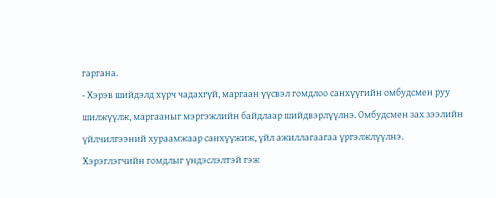гаргана.
- Хэрэв шийдэлд хүрч чадахгүй, маргаан үүсвэл гомдлоо санхүүгийн омбудсмен руу шилжүүлж, маргааныг мэргэжлийн байдлаар шийдвэрлүүлнэ. Омбудсмен зах зээлийн үйлчилгээний хураамжаар санхүүжиж, үйл ажиллагаагаа үргэлжлүүлнэ.
Хэрэглэгчийн гомдлыг үндэслэлтэй гэж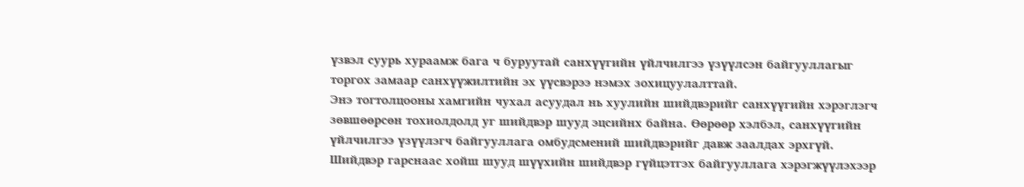үзвэл суурь хураамж бага ч буруутай санхүүгийн үйлчилгээ үзүүлсэн байгууллагыг торгох замаар санхүүжилтийн эх үүсвэрээ нэмэх зохицуулалттай.
Энэ тогтолцооны хамгийн чухал асуудал нь хуулийн шийдвэрийг санхүүгийн хэрэглэгч зөвшөөрсөн тохиолдолд уг шийдвэр шууд эцсийнх байна. Өөрөөр хэлбэл, санхүүгийн үйлчилгээ үзүүлэгч байгууллага омбудсмений шийдвэрийг давж заалдах эрхгүй.
Шийдвэр гарснаас хойш шууд шүүхийн шийдвэр гүйцэтгэх байгууллага хэрэгжүүлэхээр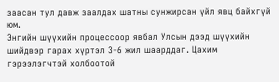заасан тул давж заалдах шатны сунжирсан үйл явц байхгүй юм.
Энгийн шүүхийн процессоор явбал Улсын дээд шүүхийн шийдвэр гарах хүртэл 3-6 жил шаарддаг. Цахим гэрээлэгчтэй холбоотой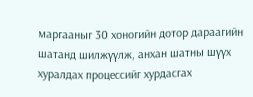маргааныг 30 хоногийн дотор дараагийн шатанд шилжүүлж, анхан шатны шүүх хуралдах процессийг хурдасгах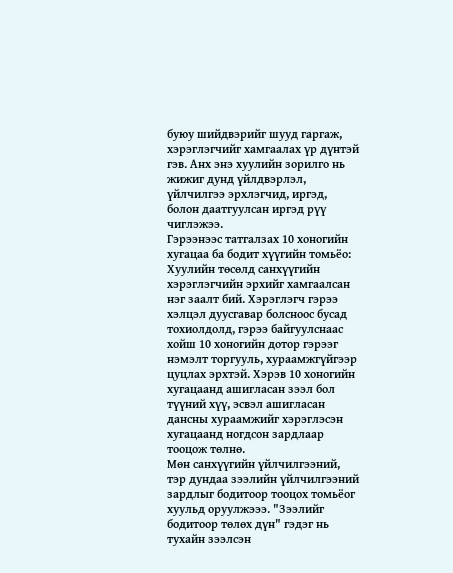буюу шийдвэрийг шууд гаргаж, хэрэглэгчийг хамгаалах үр дүнтэй гэв. Анх энэ хуулийн зорилго нь жижиг дунд үйлдвэрлэл, үйлчилгээ эрхлэгчид, иргэд, болон даатгуулсан иргэд рүү чиглэжээ.
Гэрээнээс татгалзах 10 хоногийн хугацаа ба бодит хүүгийн томьёо:
Хуулийн төсөлд санхүүгийн хэрэглэгчийн эрхийг хамгаалсан нэг заалт бий. Хэрэглэгч гэрээ хэлцэл дуусгавар болсноос бусад тохиолдолд, гэрээ байгуулснаас хойш 10 хоногийн дотор гэрээг нэмэлт торгууль, хураамжгүйгээр цуцлах эрхтэй. Хэрэв 10 хоногийн хугацаанд ашигласан зээл бол түүний хүү, эсвэл ашигласан дансны хураамжийг хэрэглэсэн хугацаанд ногдсон зардлаар тооцож төлнө.
Мөн санхүүгийн үйлчилгээний, тэр дундаа зээлийн үйлчилгээний зардлыг бодитоор тооцох томьёог хуульд оруулжэээ. "Зээлийг бодитоор төлөх дүн" гэдэг нь тухайн зээлсэн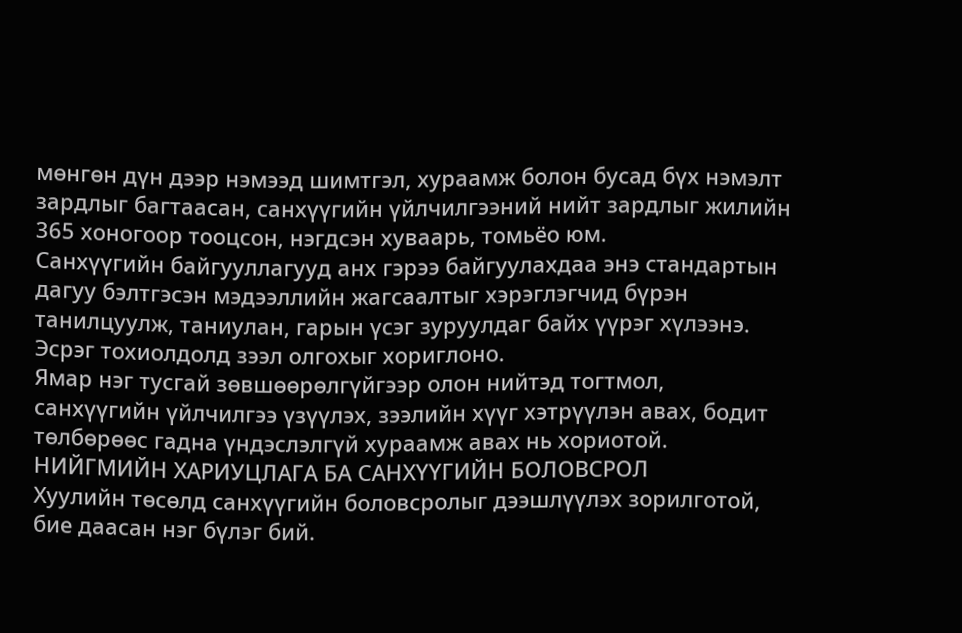мөнгөн дүн дээр нэмээд шимтгэл, хураамж болон бусад бүх нэмэлт зардлыг багтаасан, санхүүгийн үйлчилгээний нийт зардлыг жилийн 365 хоногоор тооцсон, нэгдсэн хуваарь, томьёо юм.
Санхүүгийн байгууллагууд анх гэрээ байгуулахдаа энэ стандартын дагуу бэлтгэсэн мэдээллийн жагсаалтыг хэрэглэгчид бүрэн танилцуулж, таниулан, гарын үсэг зуруулдаг байх үүрэг хүлээнэ. Эсрэг тохиолдолд зээл олгохыг хориглоно.
Ямар нэг тусгай зөвшөөрөлгүйгээр олон нийтэд тогтмол, санхүүгийн үйлчилгээ үзүүлэх, зээлийн хүүг хэтрүүлэн авах, бодит төлбөрөөс гадна үндэслэлгүй хураамж авах нь хориотой.
НИЙГМИЙН ХАРИУЦЛАГА БА САНХҮҮГИЙН БОЛОВСРОЛ
Хуулийн төсөлд санхүүгийн боловсролыг дээшлүүлэх зорилготой, бие даасан нэг бүлэг бий.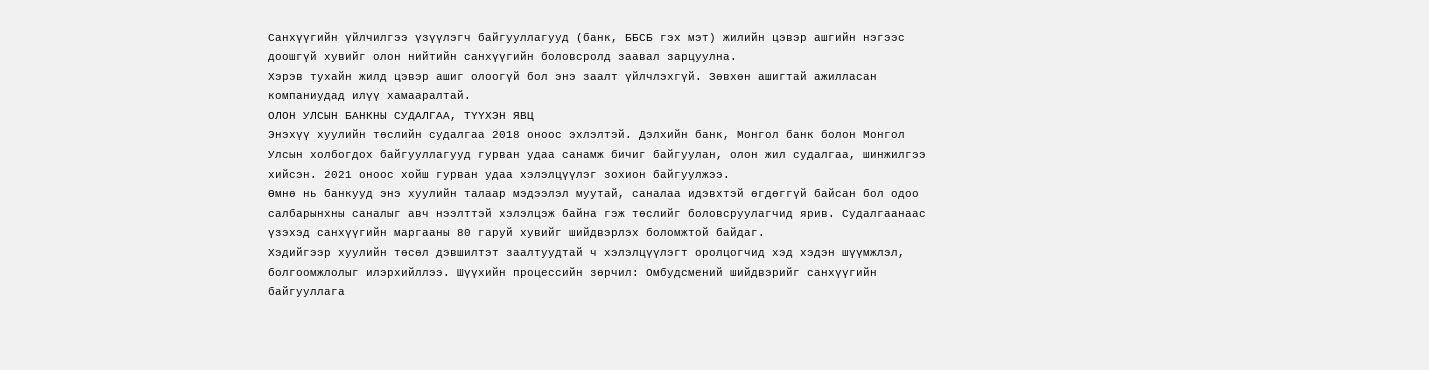Санхүүгийн үйлчилгээ үзүүлэгч байгууллагууд (банк, ББСБ гэх мэт) жилийн цэвэр ашгийн нэгээс доошгүй хувийг олон нийтийн санхүүгийн боловсролд заавал зарцуулна.
Хэрэв тухайн жилд цэвэр ашиг олоогүй бол энэ заалт үйлчлэхгүй. Зөвхөн ашигтай ажилласан компаниудад илүү хамааралтай.
ОЛОН УЛСЫН БАНКНЫ СУДАЛГАА, ТҮҮХЭН ЯВЦ
Энэхүү хуулийн төслийн судалгаа 2018 оноос эхлэлтэй. Дэлхийн банк, Монгол банк болон Монгол Улсын холбогдох байгууллагууд гурван удаа санамж бичиг байгуулан, олон жил судалгаа, шинжилгээ хийсэн. 2021 оноос хойш гурван удаа хэлэлцүүлэг зохион байгуулжээ.
Өмнө нь банкууд энэ хуулийн талаар мэдээлэл муутай, саналаа идэвхтэй өгдөггүй байсан бол одоо салбарынхны саналыг авч нээлттэй хэлэлцэж байна гэж төслийг боловсруулагчид ярив. Судалгаанаас үзэхэд санхүүгийн маргааны 80 гаруй хувийг шийдвэрлэх боломжтой байдаг.
Хэдийгээр хуулийн төсөл дэвшилтэт заалтуудтай ч хэлэлцүүлэгт оролцогчид хэд хэдэн шүүмжлэл, болгоомжлолыг илэрхийллээ. Шүүхийн процессийн зөрчил: Омбудсмений шийдвэрийг санхүүгийн байгууллага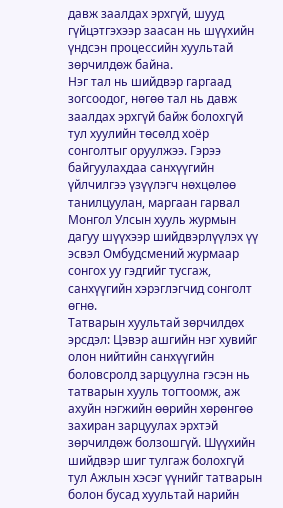давж заалдах эрхгүй, шууд гүйцэтгэхээр заасан нь шүүхийн үндсэн процессийн хуультай зөрчилдөж байна.
Нэг тал нь шийдвэр гаргаад зогсоодог, нөгөө тал нь давж заалдах эрхгүй байж болохгүй тул хуулийн төсөлд хоёр сонголтыг оруулжээ. Гэрээ байгуулахдаа санхүүгийн үйлчилгээ үзүүлэгч нөхцөлөө танилцуулан, маргаан гарвал Монгол Улсын хууль журмын дагуу шүүхээр шийдвэрлүүлэх үү эсвэл Омбудсмений журмаар сонгох уу гэдгийг тусгаж, санхүүгийн хэрэглэгчид сонголт өгнө.
Татварын хуультай зөрчилдөх эрсдэл: Цэвэр ашгийн нэг хувийг олон нийтийн санхүүгийн боловсролд зарцуулна гэсэн нь татварын хууль тогтоомж, аж ахуйн нэгжийн өөрийн хөрөнгөө захиран зарцуулах эрхтэй зөрчилдөж болзошгүй. Шүүхийн шийдвэр шиг тулгаж болохгүй тул Ажлын хэсэг үүнийг татварын болон бусад хуультай нарийн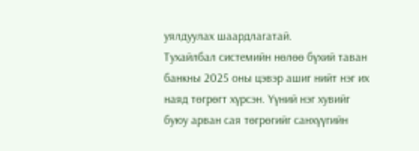уялдуулах шаардлагатай.
Тухайлбал системийн нөлөө бүхий таван банкны 2025 оны цэвэр ашиг нийт нэг их наяд төгрөгт хүрсэн. Үүний нэг хувийг буюу арван сая төгрөгийг санхүүгийн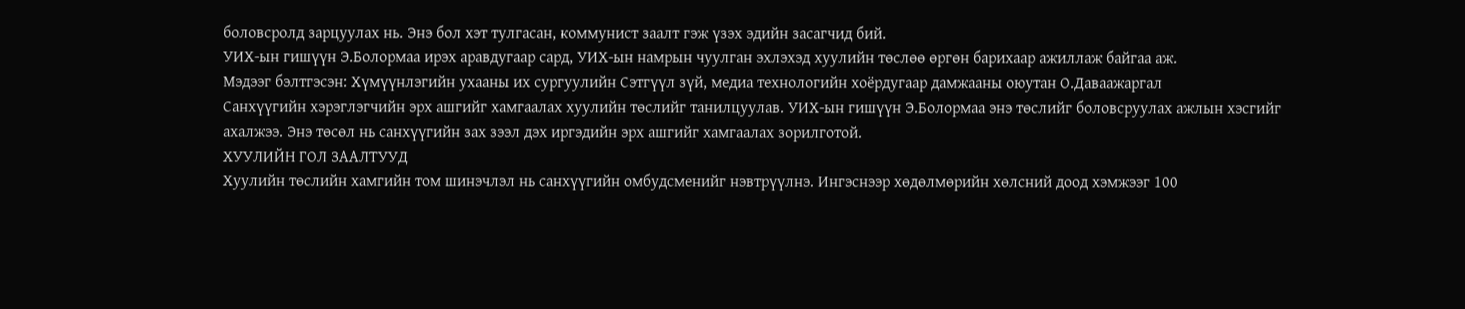боловсролд зарцуулах нь. Энэ бол хэт тулгасан, коммунист заалт гэж үзэх эдийн засагчид бий.
УИХ-ын гишүүн Э.Болормаа ирэх аравдугаар сард, УИХ-ын намрын чуулган эхлэхэд хуулийн төслөө өргөн барихаар ажиллаж байгаа аж.
Мэдээг бэлтгэсэн: Хүмүүнлэгийн ухааны их сургуулийн Сэтгүүл зүй, медиа технологийн хоёрдугаар дамжааны оюутан О.Даваажаргал
Санхүүгийн хэрэглэгчийн эрх ашгийг хамгaaлax хуулийн төслийг танилцуулав. УИХ-ын гишүүн Э.Болормаа энэ төслийг боловсруулах ажлын хэсгийг ахалжээ. Энэ төсөл нь санхүүгийн зах зээл дэх иргэдийн эрх ашгийг хамгаалах зорилготой.
ХУУЛИЙН ГОЛ ЗААЛТУУД
Хуулийн төслийн хамгийн том шинэчлэл нь санхүүгийн омбудсменийг нэвтрүүлнэ. Ингэснээр хөдөлмөрийн хөлсний доод хэмжээг 100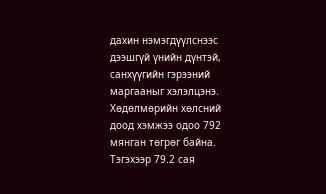дахин нэмэгдүүлснээс дээшгүй үнийн дүнтэй, санхүүгийн гэрээний маргааныг хэлэлцэнэ.
Хөдөлмөрийн хөлсний доод хэмжээ одоо 792 мянган төгрөг байна. Тэгэхээр 79.2 сая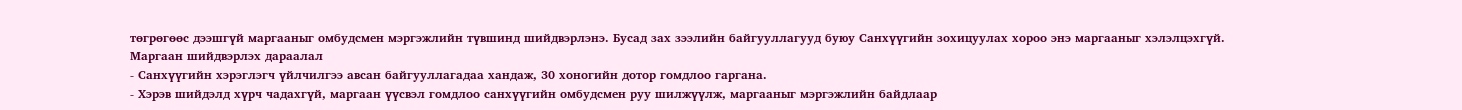төгрөгөөс дээшгүй маргааныг омбудсмен мэргэжлийн түвшинд шийдвэрлэнэ. Бусад зах зээлийн байгууллагууд буюу Санхүүгийн зохицуулах хороо энэ маргааныг хэлэлцэхгүй.
Маргаан шийдвэрлэх дараалал
- Санхүүгийн хэрэглэгч үйлчилгээ авсан байгууллагадаа хандаж, 30 хоногийн дотор гомдлоо гаргана.
- Хэрэв шийдэлд хүрч чадахгүй, маргаан үүсвэл гомдлоо санхүүгийн омбудсмен руу шилжүүлж, маргааныг мэргэжлийн байдлаар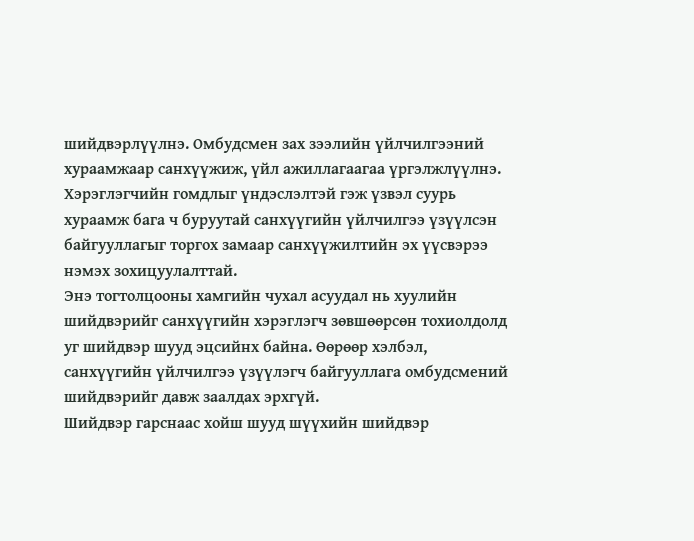шийдвэрлүүлнэ. Омбудсмен зах зээлийн үйлчилгээний хураамжаар санхүүжиж, үйл ажиллагаагаа үргэлжлүүлнэ.
Хэрэглэгчийн гомдлыг үндэслэлтэй гэж үзвэл суурь хураамж бага ч буруутай санхүүгийн үйлчилгээ үзүүлсэн байгууллагыг торгох замаар санхүүжилтийн эх үүсвэрээ нэмэх зохицуулалттай.
Энэ тогтолцооны хамгийн чухал асуудал нь хуулийн шийдвэрийг санхүүгийн хэрэглэгч зөвшөөрсөн тохиолдолд уг шийдвэр шууд эцсийнх байна. Өөрөөр хэлбэл, санхүүгийн үйлчилгээ үзүүлэгч байгууллага омбудсмений шийдвэрийг давж заалдах эрхгүй.
Шийдвэр гарснаас хойш шууд шүүхийн шийдвэр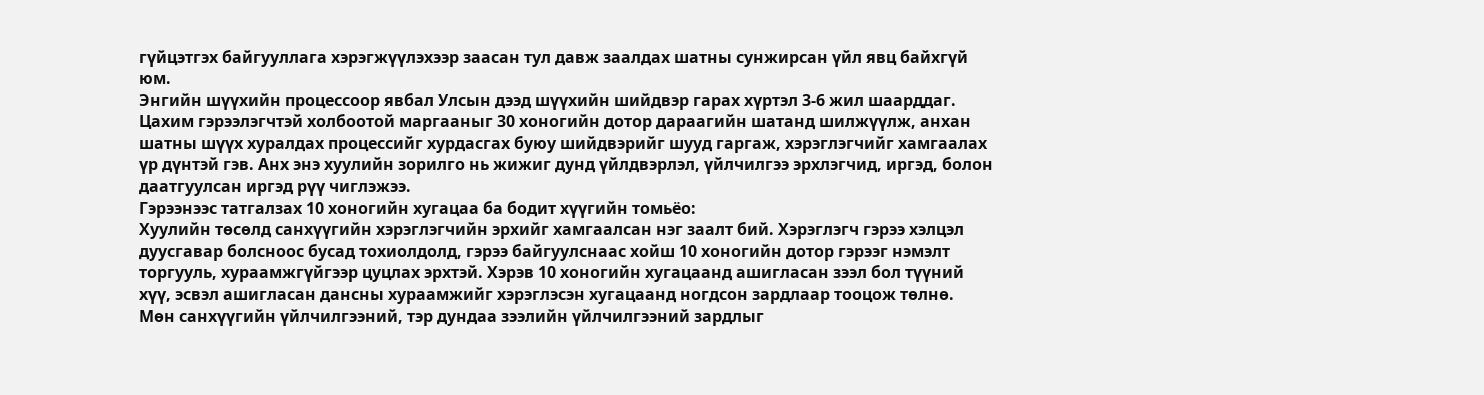гүйцэтгэх байгууллага хэрэгжүүлэхээр заасан тул давж заалдах шатны сунжирсан үйл явц байхгүй юм.
Энгийн шүүхийн процессоор явбал Улсын дээд шүүхийн шийдвэр гарах хүртэл 3-6 жил шаарддаг. Цахим гэрээлэгчтэй холбоотой маргааныг 30 хоногийн дотор дараагийн шатанд шилжүүлж, анхан шатны шүүх хуралдах процессийг хурдасгах буюу шийдвэрийг шууд гаргаж, хэрэглэгчийг хамгаалах үр дүнтэй гэв. Анх энэ хуулийн зорилго нь жижиг дунд үйлдвэрлэл, үйлчилгээ эрхлэгчид, иргэд, болон даатгуулсан иргэд рүү чиглэжээ.
Гэрээнээс татгалзах 10 хоногийн хугацаа ба бодит хүүгийн томьёо:
Хуулийн төсөлд санхүүгийн хэрэглэгчийн эрхийг хамгаалсан нэг заалт бий. Хэрэглэгч гэрээ хэлцэл дуусгавар болсноос бусад тохиолдолд, гэрээ байгуулснаас хойш 10 хоногийн дотор гэрээг нэмэлт торгууль, хураамжгүйгээр цуцлах эрхтэй. Хэрэв 10 хоногийн хугацаанд ашигласан зээл бол түүний хүү, эсвэл ашигласан дансны хураамжийг хэрэглэсэн хугацаанд ногдсон зардлаар тооцож төлнө.
Мөн санхүүгийн үйлчилгээний, тэр дундаа зээлийн үйлчилгээний зардлыг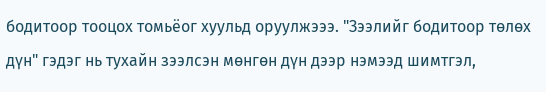бодитоор тооцох томьёог хуульд оруулжэээ. "Зээлийг бодитоор төлөх дүн" гэдэг нь тухайн зээлсэн мөнгөн дүн дээр нэмээд шимтгэл,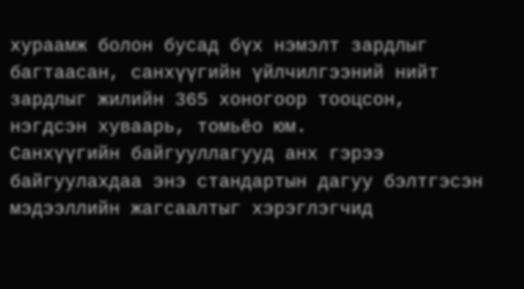хураамж болон бусад бүх нэмэлт зардлыг багтаасан, санхүүгийн үйлчилгээний нийт зардлыг жилийн 365 хоногоор тооцсон, нэгдсэн хуваарь, томьёо юм.
Санхүүгийн байгууллагууд анх гэрээ байгуулахдаа энэ стандартын дагуу бэлтгэсэн мэдээллийн жагсаалтыг хэрэглэгчид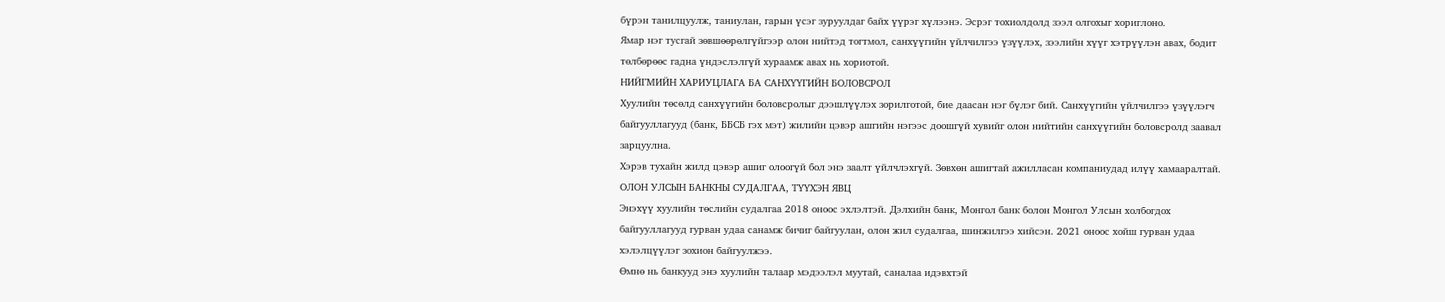бүрэн танилцуулж, таниулан, гарын үсэг зуруулдаг байх үүрэг хүлээнэ. Эсрэг тохиолдолд зээл олгохыг хориглоно.
Ямар нэг тусгай зөвшөөрөлгүйгээр олон нийтэд тогтмол, санхүүгийн үйлчилгээ үзүүлэх, зээлийн хүүг хэтрүүлэн авах, бодит төлбөрөөс гадна үндэслэлгүй хураамж авах нь хориотой.
НИЙГМИЙН ХАРИУЦЛАГА БА САНХҮҮГИЙН БОЛОВСРОЛ
Хуулийн төсөлд санхүүгийн боловсролыг дээшлүүлэх зорилготой, бие даасан нэг бүлэг бий. Санхүүгийн үйлчилгээ үзүүлэгч байгууллагууд (банк, ББСБ гэх мэт) жилийн цэвэр ашгийн нэгээс доошгүй хувийг олон нийтийн санхүүгийн боловсролд заавал зарцуулна.
Хэрэв тухайн жилд цэвэр ашиг олоогүй бол энэ заалт үйлчлэхгүй. Зөвхөн ашигтай ажилласан компаниудад илүү хамааралтай.
ОЛОН УЛСЫН БАНКНЫ СУДАЛГАА, ТҮҮХЭН ЯВЦ
Энэхүү хуулийн төслийн судалгаа 2018 оноос эхлэлтэй. Дэлхийн банк, Монгол банк болон Монгол Улсын холбогдох байгууллагууд гурван удаа санамж бичиг байгуулан, олон жил судалгаа, шинжилгээ хийсэн. 2021 оноос хойш гурван удаа хэлэлцүүлэг зохион байгуулжээ.
Өмнө нь банкууд энэ хуулийн талаар мэдээлэл муутай, саналаа идэвхтэй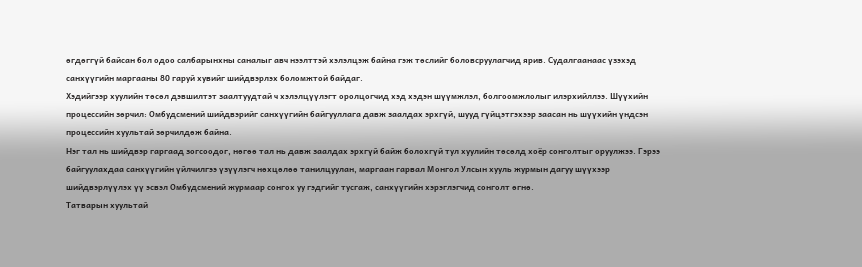өгдөггүй байсан бол одоо салбарынхны саналыг авч нээлттэй хэлэлцэж байна гэж төслийг боловсруулагчид ярив. Судалгаанаас үзэхэд санхүүгийн маргааны 80 гаруй хувийг шийдвэрлэх боломжтой байдаг.
Хэдийгээр хуулийн төсөл дэвшилтэт заалтуудтай ч хэлэлцүүлэгт оролцогчид хэд хэдэн шүүмжлэл, болгоомжлолыг илэрхийллээ. Шүүхийн процессийн зөрчил: Омбудсмений шийдвэрийг санхүүгийн байгууллага давж заалдах эрхгүй, шууд гүйцэтгэхээр заасан нь шүүхийн үндсэн процессийн хуультай зөрчилдөж байна.
Нэг тал нь шийдвэр гаргаад зогсоодог, нөгөө тал нь давж заалдах эрхгүй байж болохгүй тул хуулийн төсөлд хоёр сонголтыг оруулжээ. Гэрээ байгуулахдаа санхүүгийн үйлчилгээ үзүүлэгч нөхцөлөө танилцуулан, маргаан гарвал Монгол Улсын хууль журмын дагуу шүүхээр шийдвэрлүүлэх үү эсвэл Омбудсмений журмаар сонгох уу гэдгийг тусгаж, санхүүгийн хэрэглэгчид сонголт өгнө.
Татварын хуультай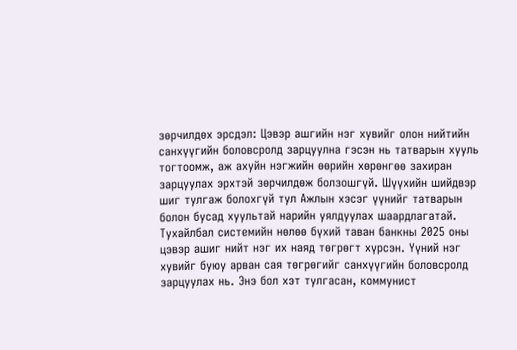зөрчилдөх эрсдэл: Цэвэр ашгийн нэг хувийг олон нийтийн санхүүгийн боловсролд зарцуулна гэсэн нь татварын хууль тогтоомж, аж ахуйн нэгжийн өөрийн хөрөнгөө захиран зарцуулах эрхтэй зөрчилдөж болзошгүй. Шүүхийн шийдвэр шиг тулгаж болохгүй тул Ажлын хэсэг үүнийг татварын болон бусад хуультай нарийн уялдуулах шаардлагатай.
Тухайлбал системийн нөлөө бүхий таван банкны 2025 оны цэвэр ашиг нийт нэг их наяд төгрөгт хүрсэн. Үүний нэг хувийг буюу арван сая төгрөгийг санхүүгийн боловсролд зарцуулах нь. Энэ бол хэт тулгасан, коммунист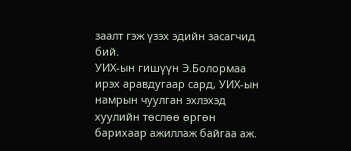заалт гэж үзэх эдийн засагчид бий.
УИХ-ын гишүүн Э.Болормаа ирэх аравдугаар сард, УИХ-ын намрын чуулган эхлэхэд хуулийн төслөө өргөн барихаар ажиллаж байгаа аж.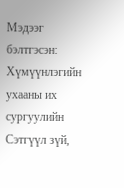Мэдээг бэлтгэсэн: Хүмүүнлэгийн ухааны их сургуулийн Сэтгүүл зүй,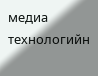медиа технологийн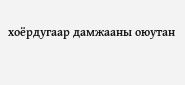хоёрдугаар дамжааны оюутан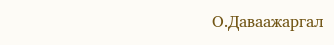О.Даваажаргал